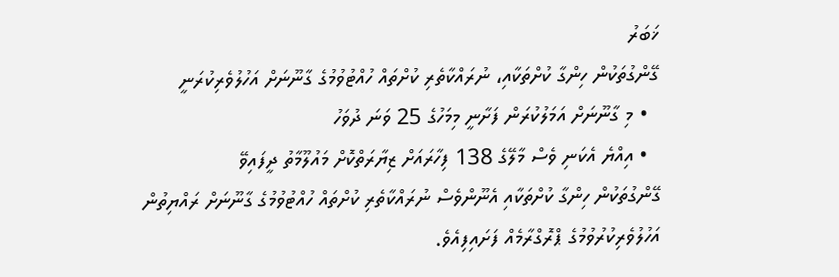ޚަބަރު
ގޭންގުތަކުން ހިންގާ ކުށްތަކާއި، ނުރައްކާތެރި ކުށްތައް ހުއްޓުވުމުގެ ގާނޫނަށް އަހުލުވެރިކުރަނީ
  • މި ގާނޫނަށް އަމަލުކުރަން ފަށާނީ މިމަހުގެ 25 ވަނަ ދުވަހު
  • އިއްޔެ އެކަނި ވެސް މާލޭގެ 138 ފިހާރައަށް ޒިޔާރަތްކޮށް މައުލޫމާތު ދީފައިވޭ
ގޭންގުތަކުން ހިންގާ ކުށްތަކާއި އެނޫންވެސް ނުރައްކާތެރި ކުށްތައް ހުއްޓުވުމުގެ ގާނޫނަށް ރައްޔިތުން އަހުލުވެރިކުރުވުމުގެ ޕްރޮގްރާމެއް ފަށައިފިއެވެ.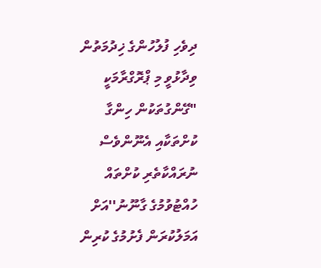ދިވެހި ފުލުހުންގެ ޚިދުމަތުން ވިދާޅުވީ މި ޕްރޮގްރާމަކީ "ގޭންގުތަކުން ހިންގާ ކުށްތަކާއި އެނޫންވެސް ނުރައްކާތެރި ކުށްތައް ހުއްޓުވުމުގެ ގާނޫނު''އަށް އަމަލުކުރަން ފެށުމުގެ ކުރިން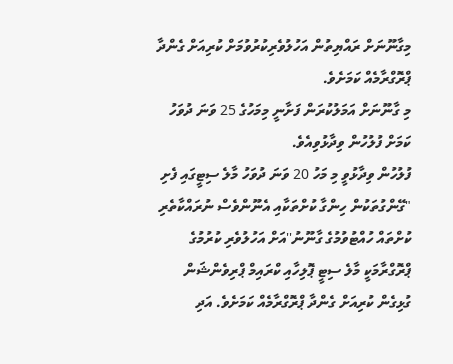މިގާނޫނަށް ރައްޔިތުން އަހުލުވެރިކުރުވުމަށް ކުރިއަށް ގެންދާ ޕްރޮގްރާމެއް ކަމަށެވެ.
މި ގާނޫނަށް އަމަލުކުރަން ފަށާނީ މިމަހުގެ 25 ވަނަ ދުވަހު ކަމަށް ފުލުހުން ވިދާޅުވިއެވެ.
ފުލުހުން ވިދާޅުވީ މި މަހު 20 ވަނަ ދުވަހު މާލެ ސިޓީގައި ފެށި "ގޭންގުތަކުން ހިންގާ ކުށްތަކާއި އެނޫންވެސް ނުރައްކާތެރި ކުށްތައް ހުއްޓުވުމުގެ ގާނޫނު''އަށް އަހުލުވެރި ކުރުމުގެ ޕްރޮގްރާމަކީ މާލެ ސިޓީ ޕޮލިހާއި ކްރައިމް ޕްރިވެންޝަން ގުޅިގެން ކުރިއަށް ގެންދާ ޕްރޮގްރާމެއް ކަމަށެވެ. އަދި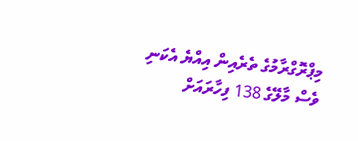މިޕްރޮގްރާމުގެ ތެރެއިން އިއްޔެ އެކަނި ވެސް މާލޭގެ 138 ފިހާރައަށް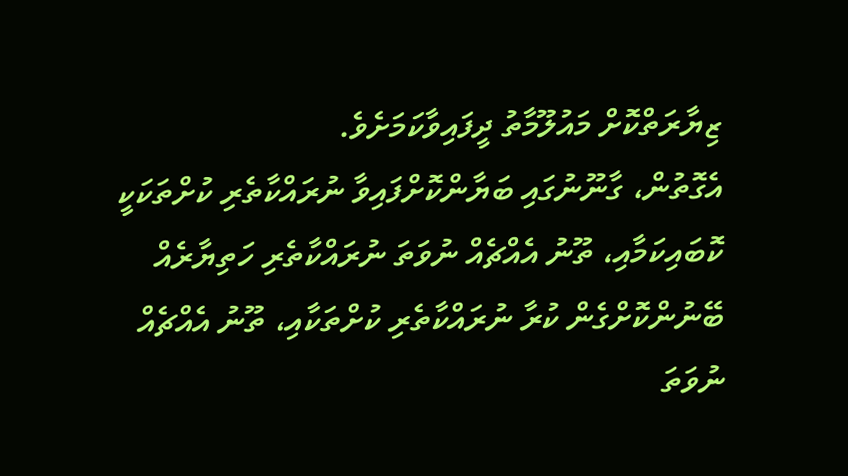ޒިޔާރަތްކޮށް މައުލޫމާތު ދީފައިވާކަމަށެވެ.
އެގޮތުން، ގާނޫނުގައި ބަޔާންކޮށްފައިވާ ނުރައްކާތެރި ކުށްތަކަކީ ކޮބައިކަމާއި، ތޫނު އެއްޗެއް ނުވަތަ ނުރައްކާތެރި ހަތިޔާރެއް ބޭނުންކޮށްގެން ކުރާ ނުރައްކާތެރި ކުށްތަކާއި، ތޫނު އެއްޗެއް ނުވަތަ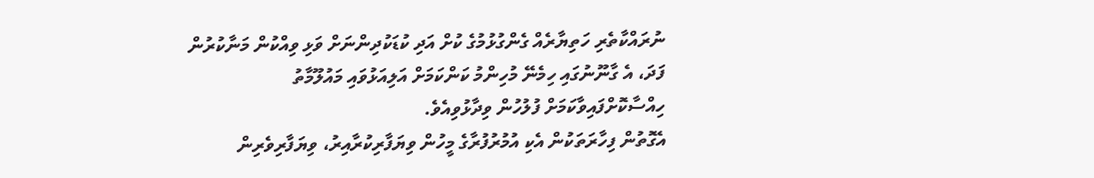ނުރައްކާތެރި ހަތިޔާރެއް ގެންގުޅުމުގެ ކުށް އަދި ކުޑަކުދިންނަށް ވަޅި ވިއްކުން މަނާކުރުން ފަދަ، އެ ގާނޫނުގައި ހިމެނޭ މުހިންމު ކަންކަމަށް އަލިއަޅުވައި މައުލޫމާތު ހިއްސާކޮށްފައިވާކަމަށް ފުލުހުން ވިދާޅުވިއެވެ.
އެގޮތުން ފިހާރަތަކުން އެކި އުމުރުފުރާގެ މީހުން ވިޔަފާރިކުރާއިރު، ވިޔަފާރިވެރިން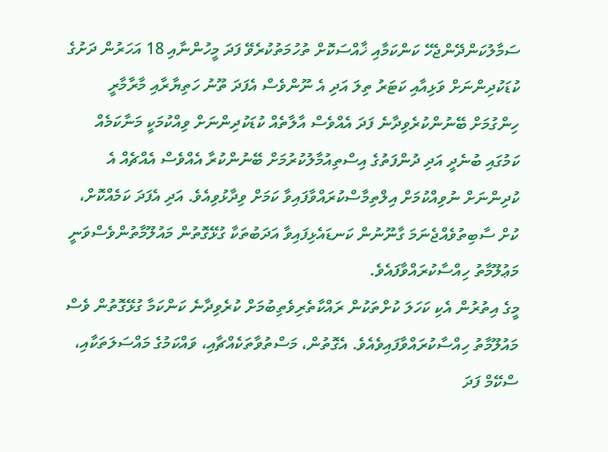ސަމާލުކަންދޭންޖެހޭ ކަންކަމާއި ޚާއްސަކޮށް ތުހުމަތުކުރެވޭ ފަދަ މީހުންނާއި 18 އަހަރުން ދަށުގެ ކުޑަކުދިންނަށް ވަޅިއާއި ކަޓަރު ތިލަ އަދި އެ ނޫންވެސް އެފަދަ ތޫނު ހަތިޔާރާއި މާރާމާރީ ހިންގުމަށް ބޭނުންކުރެވިދާނެ ފަދަ އެއްވެސް އާލާތެއް ކުޑަކުދިންނަށް ވިއްކުމަކީ މަނާކަމެއް ކަމުގައި ބުނެދީ އަދި ދުންފަތުގެ އިސްތިއުމާލުކުރުމަށް ބޭނުންކުރާ އެއްވެސް އެއްޗެއް އެ ކުދިންނަށް ނުވިއްކުމަށް އިލްތިމާސްކުރައްވާފައިވާ ކަމަށް ވިދާޅުވިއެވެ. އަދި އެފަދަ ކަމެއްކޮށް، ކުށް ސާބިތުވެއްޖެނަމަ ގާނޫނުން ކަނޑައެޅިފައިވާ އަދަބުތަކާ ގުޅޭގޮތުން މައުލޫމާތުންވެސްވަނީ މަޢުލޫމާތު ހިއްސާކުރައްވާފައެވެ.
މީގެ އިތުރުން އެކި ކަހަލަ ކުށްތަކުން ރައްކާތެރިވެތިބުމަށް ކުރެވިދާނެ ކަންކަމާ ގުޅޭގޮތުން ވެސް މައުލޫމާތު ހިއްސާކުރައްވާފައިވެއެވެ. އެގޮތުން، މަސްތުވާތަކެއްޗާއި، ވައްކަމުގެ މައްސަލަތަކާއި، ސްކޭމް ފަދަ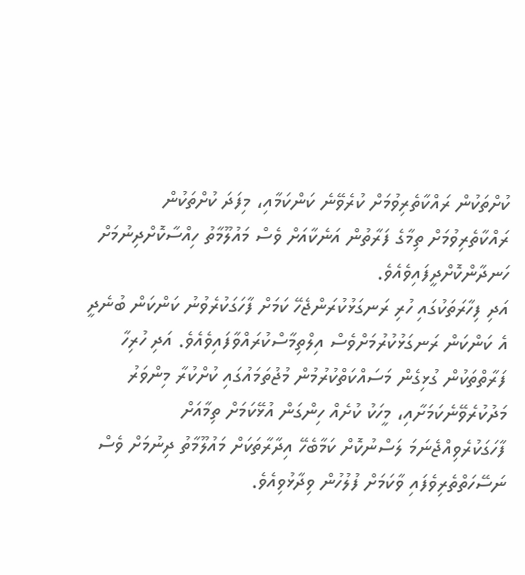ކުށްތަކުން ރައްކާތެރިވުމަށް ކުރެވޭނެ ކަންކަމާއި، މިފަދަ ކުށްތަކުން ރައްކާތެރިވުމަށް ތިމާގެ ފަރާތުން އަނެކާއަށް ވެސް މައުލޫމާތު ހިއްސާކޮށްދިނުމަށް ހަނދާންކޮށްދީފައިވެއެވެ.
އަދި ފިހާރަތަކުގައި ހުރި ރަނގަޅުކުރަންޖެހޭ ކަމަށް ފާހަގަކުރެވުނު ކަންކަން ބުނެދީ އެ ކަންކަން ރަނގަޅުކުރުމަށްވެސް އިލްތިމާސްކުރައްވާފައިވެއެވެ. އަދި ހުރިހާ ފަރާތްތަކުން ގުޅިގެން މަސައްކަތްކުރުމުން މުޖުތަމައުގައި ކުށްކުރާ މިންވަރު މަދުކުރެވޭނެކަމަށާއި، މީހަކު ކުށެއް ހިންގަން އުޅޭކަމަށް ތިމާއަށް ފާހަގަކުރެވިއްޖެނަމަ ލަސްނުކޮށް ކަމާބެހޭ އިދާރާތަކަށް މައުލޫމާތު ދިނުމަށް ވެސް ނަސޭހަތްތެރިވެފައި ވާކަމަށް ފުލުހުން ވިދާޅުވިއެވެ.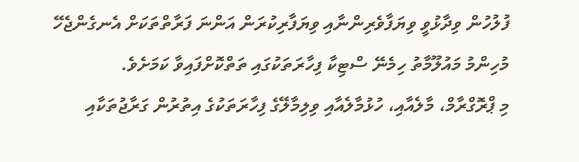ފުލުހުން ވިދާޅުވީ ވިޔަފާވެރިންނާއި ވިޔަފާރިކުރަން އަންނަ ފަރާތްތަކަށް އެނގެންޖެހޭ މުހިންމު މައުލޫމާތު ހިމެނޭ ސްޓިކާ ފިހާރަތަކުގައި ތަތްކޮށްފައިވާ ކަމަށެވެ.
މި ޕްރޮގްރާމް، މާލެއާއި، ހުޅުމާލެއާއި ވިލިމާލޭގެ ފިހާރަތަކުގެ އިތުރުން ގަރާޖުތަކާއި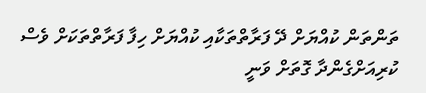ތަންތަން ކުއްޔަށް ދޭ ފަރާތްތަކާއި ކުއްޔަށް ހިފާ ފަރާތްތަކަށް ވެސް ކުރިއަށްގެންދާ ގޮތަށް ވަނީ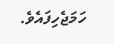ހަމަޖެހިފައެވެ.